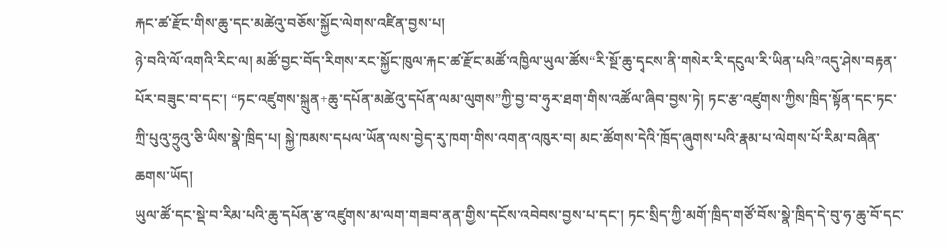རྐང་ཚ་རྫོང་གིས་ཆུ་དང་མཚེའུ་བཅོས་སྐྱོང་ལེགས་འཛིན་བྱས་པ།
ཉེ་བའི་ལོ་འགའི་རིང་ལ། མཚོ་བྱང་བོད་རིགས་རང་སྐྱོང་ཁུལ་རྐང་ཚ་རྫོང་མཚོ་འཁྱིལ་ཡུལ་ཚོས“རི་སྔོ་ཆུ་དྭངས་ནི་གསེར་རི་དངུལ་རི་ཡིན་པའི”འདུ་ཤེས་བརྟན་པོར་བཟུང་བ་དང་། “ཏང་འཛུགས་སྐྲུན+ཆུ་དཔོན་མཚེའུ་དཔོན་ལམ་ལུགས”ཀྱི་བྱ་བ་ཧུར་ཐག་གིས་འཚོལ་ཞིབ་བྱས་ཏེ། ཏང་རྩ་འཛུགས་ཀྱིས་ཁྲིད་སྟོན་དང་ཏང་ཀྲི་པུའུ་ཧྲུའུ་ཅི་ཡིས་སྣེ་ཁྲིད་པ། སྐྱེ་ཁམས་དཔལ་ཡོན་ལས་བྱེད་རུ་ཁག་གིས་འགན་འཁུར་བ། མང་ཚོགས་དེའི་ཁྲོད་ཞུགས་པའི་རྣམ་པ་ལེགས་པོ་རིམ་བཞིན་ཆགས་ཡོད།
ཡུལ་ཚོ་དང་སྡེ་བ་རིམ་པའི་ཆུ་དཔོན་རྩ་འཛུགས་མ་ལག་གཟབ་ནན་གྱིས་དངོས་འབེབས་བྱས་པ་དང་། ཏང་སྲིད་ཀྱི་མགོ་ཁྲིད་གཙོ་བོས་སྣེ་ཁྲིད་དེ་བུ་ཧ་ཆུ་བོ་དང་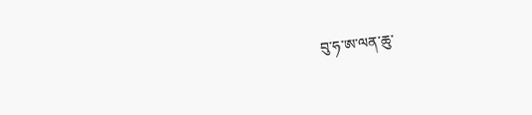བུ་ཧ་ཨ་ལན་ཆུ་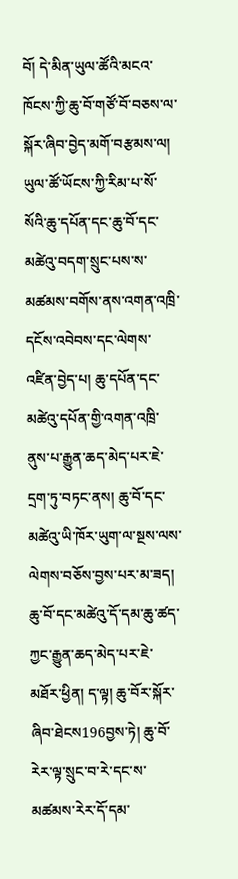བོ། དེ་མིན་ཡུལ་ཚོའི་མངའ་ཁོངས་ཀྱི་ཆུ་བོ་གཙོ་བོ་བཅས་ལ་སྐོར་ཞིབ་བྱེད་མགོ་བརྩམས་ལ། ཡུལ་ཚོ་ཡོངས་ཀྱི་རིམ་པ་སོ་སོའི་ཆུ་དཔོན་དང་ཆུ་བོ་དང་མཚེའུ་བདག་སྲུང་པས་ས་མཚམས་བགོས་ནས་འགན་འཁྲི་དངོས་འབེབས་དང་ལེགས་འཛིན་བྱེད་པ། ཆུ་དཔོན་དང་མཚེའུ་དཔོན་གྱི་འགན་འཁྲི་ནུས་པ་རྒྱུན་ཆད་མེད་པར་ཇེ་དྲག་ཏུ་བཏང་ནས། ཆུ་བོ་དང་མཚེའུ་ཡི་ཁོར་ཡུག་ལ་སྔས་ལས་ལེགས་བཅོས་བྱས་པར་མ་ཟད། ཆུ་བོ་དང་མཚེའུ་དོ་དམ་ཆུ་ཚད་ཀྱང་རྒྱུན་ཆད་མེད་པར་ཇེ་མཐོར་ཕྱིན། ད་ལྟ། ཆུ་བོར་སྐོར་ཞིབ་ཐེངས196བྱས་ཏེ། ཆུ་བོ་རེར་ལྟ་སྲུང་བ་རེ་དང་ས་མཚམས་རེར་དོ་དམ་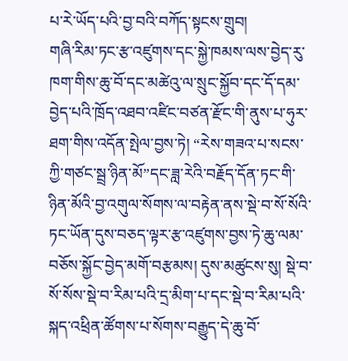པ་རེ་ཡོད་པའི་བྱ་བའི་བཀོད་སྟངས་གྲུབ།
གཞི་རིམ་ཏང་རྩ་འཛུགས་དང་སྐྱེ་ཁམས་ལས་བྱེད་རུ་ཁག་གིས་ཆུ་བོ་དང་མཚེའུ་ལ་སྲུང་སྐྱོབ་དང་དོ་དམ་བྱེད་པའི་ཁྲོད་འཐབ་འཛིང་བཙན་རྫོང་གི་ནུས་པ་ཧུར་ཐག་གིས་འདོན་སྤེལ་བྱས་ཏེ། “རེས་གཟའ་པ་སངས་ཀྱི་གཙང་སྦྲ་ཉིན་མོ”དང་ཟླ་རེའི་བརྗོད་དོན་ཏང་གི་ཉིན་མོའི་བྱ་འགུལ་སོགས་ལ་བརྟེན་ནས་སྡེ་བ་སོ་སོའི་ཏང་ཡོན་དུས་བཅད་ལྟར་རྩ་འཛུགས་བྱས་ཏེ་ཆུ་ལམ་བཅོས་སྐྱོང་བྱེད་མགོ་བརྩམས། དུས་མཚུངས་སུ། སྡེ་བ་སོ་སོས་སྡེ་བ་རིམ་པའི་དྲ་མིག་པ་དང་སྡེ་བ་རིམ་པའི་སྐད་འཕྲིན་ཚོགས་པ་སོགས་བརྒྱུད་དེ་ཆུ་བོ་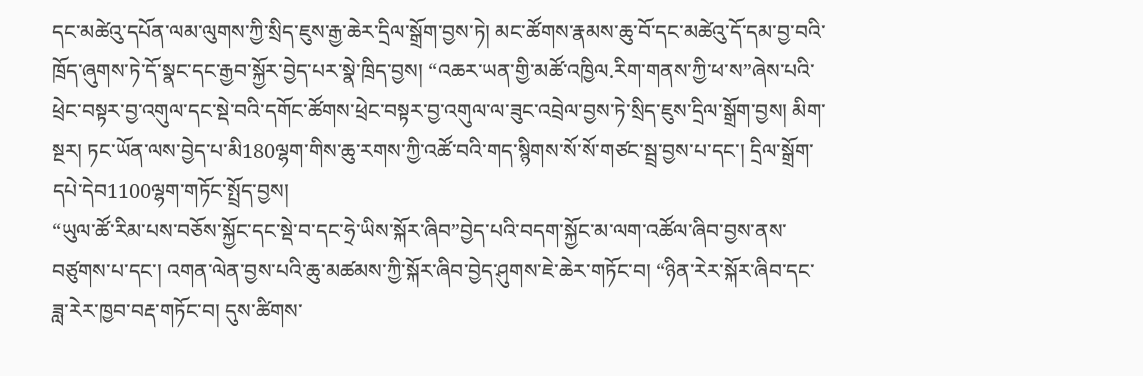དང་མཚེའུ་དཔོན་ལམ་ལུགས་ཀྱི་སྲིད་ཇུས་རྒྱ་ཆེར་དྲིལ་སྒྲོག་བྱས་ཏེ། མང་ཚོགས་རྣམས་ཆུ་བོ་དང་མཚེའུ་དོ་དམ་བྱ་བའི་ཁྲོད་ཞུགས་ཏེ་དོ་སྣང་དང་རྒྱབ་སྐྱོར་བྱེད་པར་སྣེ་ཁྲིད་བྱས། “འཆར་ཡན་གྱི་མཚོ་འཁྱིལ.རིག་གནས་ཀྱི་ཕ་ས”ཞེས་པའི་ཕྲེང་བསྟར་བྱ་འགུལ་དང་སྡེ་བའི་དགོང་ཚོགས་ཕྲེང་བསྟར་བྱ་འགུལ་ལ་ཟུང་འབྲེལ་བྱས་ཏེ་སྲིད་ཇུས་དྲིལ་སྒྲོག་བྱས། མིག་སྔར། ཏང་ཡོན་ལས་བྱེད་པ་མི180ལྷག་གིས་ཆུ་རགས་ཀྱི་འཚོ་བའི་གད་སྙིགས་སོ་སོ་གཙང་སྦྲ་བྱས་པ་དང་། དྲིལ་སྒྲོག་དཔེ་དེབ1100ལྷག་གཏོང་སྤྲོད་བྱས།
“ཡུལ་ཚོ་རིམ་པས་བཅོས་སྐྱོང་དང་སྡེ་བ་དང་ཧྲེ་ཡིས་སྐོར་ཞིབ”བྱེད་པའི་བདག་སྐྱོང་མ་ལག་འཚོལ་ཞིབ་བྱས་ནས་བཙུགས་པ་དང་། འགན་ལེན་བྱས་པའི་ཆུ་མཚམས་ཀྱི་སྐོར་ཞིབ་བྱེད་ཤུགས་ཇེ་ཆེར་གཏོང་བ། “ཉིན་རེར་སྐོར་ཞིབ་དང་ཟླ་རེར་ཁྱབ་བརྡ་གཏོང་བ། དུས་ཚིགས་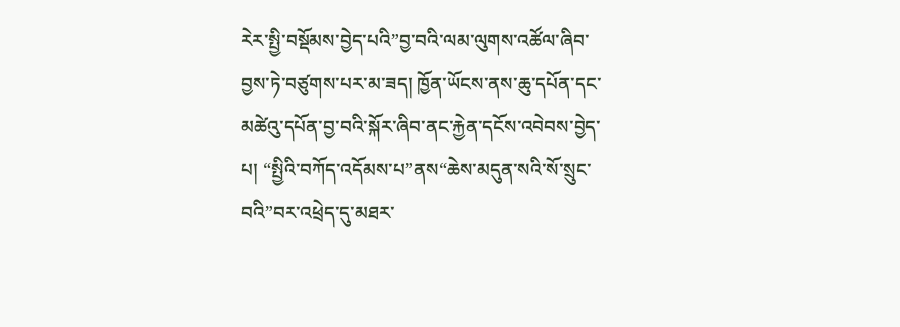རེར་སྤྱི་བསྡོམས་བྱེད་པའི”བྱ་བའི་ལམ་ལུགས་འཚོལ་ཞིབ་བྱས་ཏེ་བཙུགས་པར་མ་ཟད། ཁྱོན་ཡོངས་ནས་ཆུ་དཔོན་དང་མཚེའུ་དཔོན་བྱ་བའི་སྐོར་ཞིབ་ནང་རྐྱེན་དངོས་འབེབས་བྱེད་པ། “སྤྱིའི་བཀོད་འདོམས་པ”ནས“ཆེས་མདུན་སའི་སོ་སྲུང་བའི”བར་འཕྲེད་དུ་མཐར་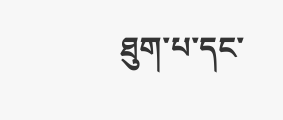ཐུག་པ་དང་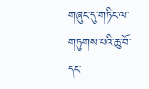གཞུང་དུ་གཏིང་ལ་གཏུགས་པའི་ཆུ་བོ་དང་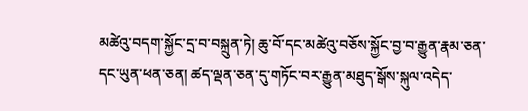མཚེའུ་བདག་སྐྱོང་དྲ་བ་བསྐྲུན་ཏེ། ཆུ་བོ་དང་མཚེའུ་བཅོས་སྐྱོང་བྱ་བ་རྒྱུན་རྣམ་ཅན་དང་ཡུན་ཕན་ཅན། ཚད་ལྡན་ཅན་དུ་གཏོང་བར་རྒྱུན་མཐུད་སྒོས་སྐུལ་འདེད་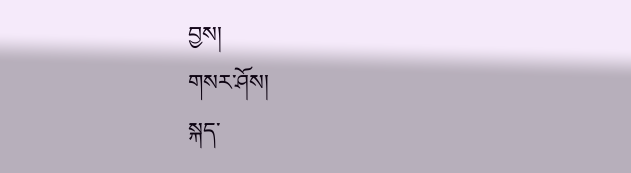བྱས།
གསར་ཤོས།
སྐད་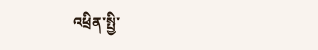འཕྲིན་སྤྱི་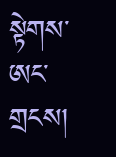སྟེགས་ཨང་གྲངས།